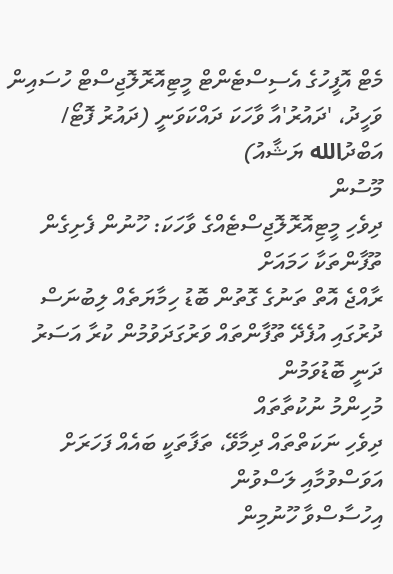މެޓް އޮފީހުގެ އެސިސްޓެންޓް މީޓިއޮރޮލޮޖިސްޓް ހުސައިން ވަހީދު، 'ދައުރު'އާ ވާހަކަ ދައްކަވަނީ (ދައުރު ފޮޓޯ/ އަބްދުالله ޔަޝާއު)
މޫސުން
ދިވެހި މީޓިއޮރޮލޮޖިސްޓެއްގެ ވާހަކަ: ހޫނުން ފެށިގެން ތޫފާންތަކާ ހަމައަށް
ރާއްޖެ އޮތް ތަނުގެ ގޮތުން ބޮޑު ހިމާޔަތެއް ލިބުނަސް ދުރުގައި އުފެދޭ ތޫފާންތައް ވަރުގަދަވުމުން ކުރާ އަސަރު ދަނީ ބޮޑުވަމުން
މުހިންމު ނުކުތާތައް
ދިވެހި ނަކަތްތައް ދިމާވޭ، ތަފާތަކީ ބައެއް ފަހަރަށް އަވަސްވުމާއި ލަސްވުން
އިހުސާސްވާ ހޫނުމިން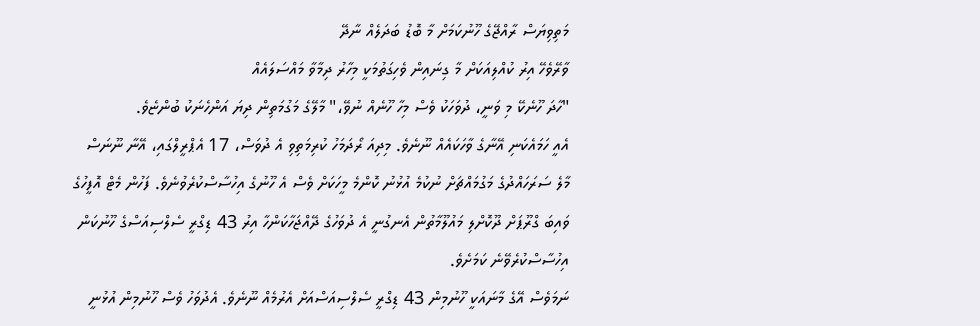މަތިވިޔަސް ރާއްޖޭގެ ހޫނުކަމަށް މާ ބޮޑު ބަދަލެއް ނާދޭ
ވާރޭވެހޭ އިރު ކުއްލިއަކަށް މާ ގިނައިން ވެހިގަތުމަކީ މިހާރު ދިމާވާ މައްސަލައެއް
"ހާދަ ހޫނެކޭ މި ވަނީ، ދުވަހަކު ވެސް މިހާ ހޫނެއް ނުވޭ،" މާލޭގެ މަގުމަތިން ދިޔަ އަންހެނަކު ބުންޏެވެ.
އެއީ ހަމައެކަނި އޭނާގެ ވާހަކައެއް ނޫނެވެ. މިދިއަ ރޯދަމަހު ކުރިމަތިވި އެ ދުވަސް، 17 އެޕްރީލްގައި، އޭނާ ނޫނަސް މާލެ ސަރަހައްދުގެ މަގުމައްޗަށް ނުކުމެ އުޅުނު ކޮންމެ މީހަކަށް ވެސް އެ ހޫނުގެ އިހުސާސްކުރެވުނެވެ. ފަހުން މެޓް އޮފީހުގެ ވައިބަ ގްރޫޕަށް ދޫކޮށްލި މައުލޫމާތުން އެނގުނީ އެ ދުވަހުގެ ދޭއްޖަހާކަންހާ އިރު 43 ޑިގްރީ ސެލްސިއަސްގެ ހޫނުކަން އިހުސާސްކުރެވޭނެ ކަމަށެވެ.
ނަމަވެސް އޭގެ މާނައަކީ ހޫނުމިން 43 ޑިގްރީ ސެލްސިއަސްއަށް އެރުމެއް ނޫނެވެ. އެދުވަހު ވެސް ހޫނުމިން އުޅުނީ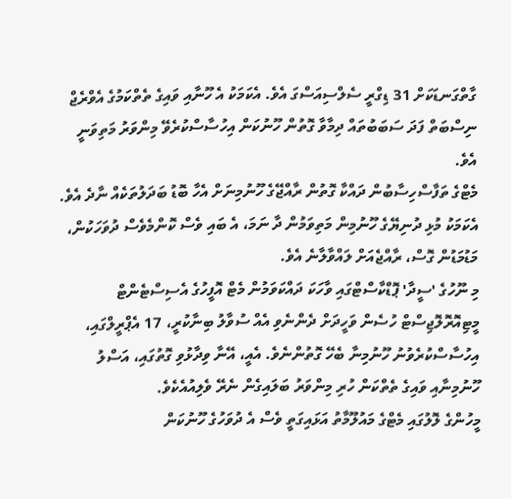ގާތްގަނޑަކަށް 31 ޑިގްރީ ސެލްސިއަސްގަ އެވެ. އެކަމަކު އެ ހޫނާއި ވައިގެ ތެތްކަމުގެ އެވްރެޖް ނިސްބަތް ފަދަ ސަބަބުތައް ދިމާވާ ގޮތުން ހޫނުކަން އިހުސާސްކުރެވޭ މިންވަރު މަތިވަނީ އެވެ.
މެޓްގެ ތަފާސްހިސާބުން ދައްކާ ގޮތުން ރާއްޖޭގެ ހޫނުމިނަށް އެހާ ބޮޑު ބަދަލުތަކެއް ނާދެ އެވެ. އެކަމަކު މުޅި ދުނިޔޭގެ ހޫނުމިން މަތިވަމުން ދާ ނަމަ، އެ ބައި ވެސް ކޮންމެވެސް ދުވަހަކުން، މަޑުމަޑުން ގޮސް، ރާއްޖެއަށް ލައްވާލާނެ އެވެ.
މި ނޫހުގެ 'ސީދާ' ޕޮޑްކާސްޓްގައި ވާހަކަ ދައްކަވަމުން މެޓް އޮފީހުގެ އެސިސްޓެންޓް މީޓިއޮރޮލޮޖިސްޓް ހުސެން ވަހީދަށް ދެންނެވި އެއް ސުވާލު ބިނާކުރީ، 17 އެޕްރީލްގައި، އިހުސާސްކުރެވުނު ހޫނުމިނާ ބެހޭ ގޮތުންނެވެ. އެއީ، އޭނާ ވިދާޅުވި ގޮތުގައި، އަސްލު ހޫނުމިނާއި ވައިގެ ތެތްކަން ހުރި މިންވަރު ބަލައިގެން ނެރޭ ވެލިއުއެކެވެ.
މީހުންގެ ލޮލުގައި މެޓްގެ މައުލޫމާތު އަޅައިގަތީ ވެސް އެ ދުވަހުގެ ހޫނުކަން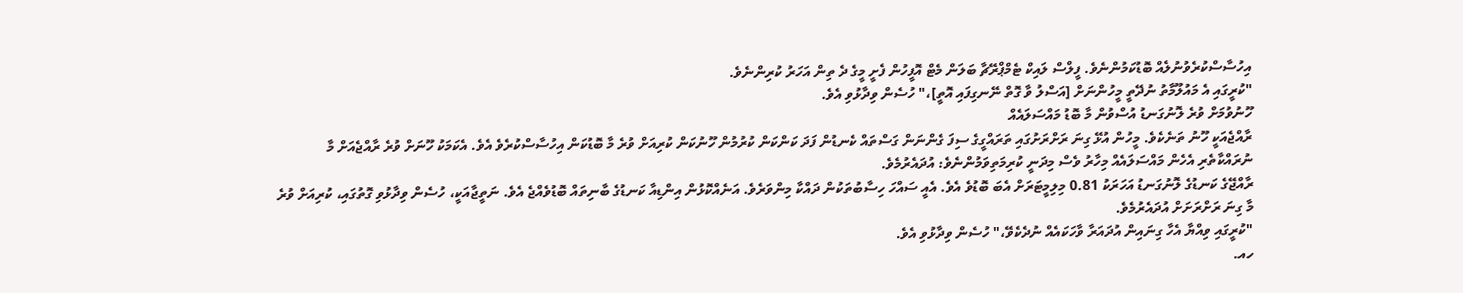އިހުސާސްކުރެވުނުލެއް ބޮޑުކަމުންނެވެ. ފީލްސް ލައިކް ޓެމްޕްރޭޗާ ބަލަން މެޓް އޮފީހުން ފެށީ މީގެ ދެ ތިން އަހަރު ކުރިންނެވެ.
"ކުރީގައި އެ މައުލޫމާތު ނުދޭތީ މީހުންނަށް [އަސްލު ވާ ގޮތް ނޭނގިފައި އޮތީ]،" ހުސެން ވިދާޅުވި އެވެ.
ހޫނުވުމަށް ވުރެ ލޮނުގަނޑު އުސްވުން މާ ބޮޑު މައްސަލައެއް
ރާއްޖެއަކީ ހޫނު ތަނެކެވެ. މީހުން އުޅޭ ގިނަ ރަށްރަށުގައި ތަރައްގީގެ ސިފަ ގެންނަން ގަސްތައް ކެނޑުން ފަދަ ކަންކަން ކުރުމުން ހޫނުކަން ކުރިއަށް ވުރެ މާ ބޮޑުކަން އިހުސާސްކުރެވެ އެވެ. އެކަމަކު ހޫނަށް ވުރެ ރާއްޖެއަށް މާ ނުރައްކާތެރި އެހެން މައްސަލައެއް މިހާރު ވެސް މިދަނީ ކުރިމަތިވަމުންނެވެ: އުދައެރުމެވެ.
ރާއްޖޭގެ ކަނޑުގެ ލޮނުގަނޑު އަހަރަކު 0.81 މިލިމީޓަރަށް އެބަ ބޮޑުވެ އެވެ. އެއީ ސައްހަ ހިސާބުތަކުން ދައްކާ މިންވަރެވެ. އަނެއްކޮޅުން އިންޑިއާ ކަނޑުގެ ބާނިތައް ބޮޑުވެއްޖެ އެވެ. ނަތީޖާއަކީ، ހުސެން ވިދާޅުވި ގޮތުގައި، ކުރިއަށް ވުރެ މާ ގިނަ ރަށްރަށަށް އުދައެރުމެވެ.
"ކުރީގައި ވިއްޔާ އެހާ ގިނައިން އުދައަރާ ވާހަކައެއް ނުދެކެވޭ،" ހުސެން ވިދާޅުވި އެވެ.
ހއ.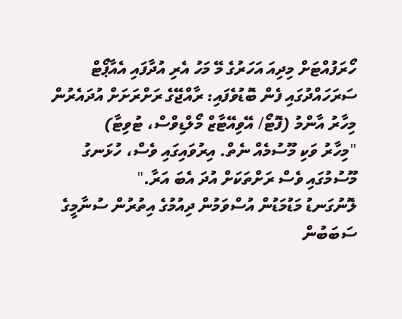ހޯރަފުއްޓަށް މިދިއަ އަހަރުގެ މޭ މަހު އެރި އުދާފައި އެއާޕޯޓް ސަރަހައްދުގައި ފެން ބޮޑުވެފައި: ރާއްޖޭގެ ރަށްރަށަށް އުދައެރުން މިހާރު އާންމު (ފޮޓޯ/ އޭވިއޭޓާޒް މޯލްޑިވްސް، ޓުވިޓާ)
"މިހާރު ވަކި މޫސުމެއް ނެތް. އިރުވައިގައި ވެސް، ހުޅަނގު މޫސުމުގައި ވެސް ރަށްތަކަށް އުދަ އެބަ އަރާ."
ލޮނުގަނޑު މަޑުމަޑުން އުސްވަމުން ދިއުމުގެ އިތުރުން ސުނާމީގެ ސަބަބުން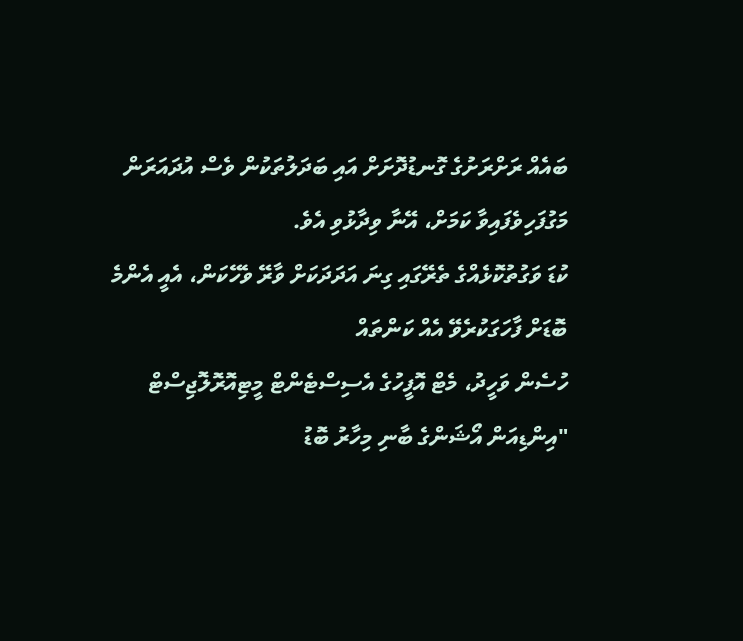ބައެއް ރަށްރަށުގެ ގޮނޑުދޮށަށް އައި ބަދަލުތަކުން ވެސް އުދައަރަން މަގުފަހިވެފައިވާ ކަމަށް، އޭނާ ވިދާޅުވި އެވެ.
ކުޑަ ވަގުތުކޮޅެއްގެ ތެރޭގައި ގިނަ އަދަދަކަށް ވާރޭ ވެހޭކަން، އެއީ އެންމެ ބޮޑަށް ފާހަގަކުރެވޭ އެއް ކަންތައް
ހުސެން ވަހީދު، މެޓް އޮފީހުގެ އެސިސްޓެންޓް މީޓިއޮރޮލޮޖިސްޓް
"އިންޑިއަން އޯޝަންގެ ބާނި މިހާރު ބޮޑު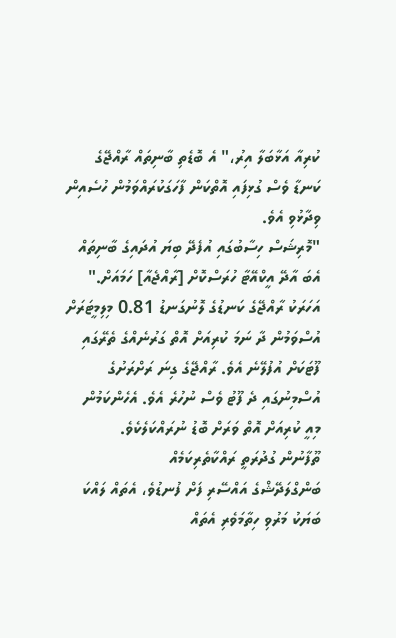ކުރިއާ އަޅާބަލާ އިރު،" އެ ބޮޑެތި ބާނިތައް ރާއްޖޭގެ ކަނޑާ ވެސް ގުޅިފައި އޮތްކަން ފާހަގަކުރައްވަމުން ހުސެއިން ވިދާޅުވި އެވެ.
"މޮރިޝަސް ހިސާބުގައި އުފެދޭ ބިޔަ އުދައިގެ ބާނިތައް އެބަ އާދޭ އީކްއޭޓާ ހުރަސްކޮށް [ރާއްޖެއާ] ހަމައަށް."
އަހަރަކު ރާއްޖޭގެ ކަނޑުގެ ލޮނުގަނޑު 0.81 މިލިމީޓަރަށް އުސްވަމުން ދާ ނަމަ ކުރިއަށް އޮތް ގަރުނެއްގެ ތެރޭގައި ފޫޓަކަށް އުފުލޭނެ އެވެ. ރާއްޖޭގެ ގިނަ ރަށްރަށުގެ އުސްމިނުގައި ދެ ފޫޓު ވެސް ނުހުރެ އެވެ. އެހެންކަމުން މިއީ ކުރިއަށް އޮތް ވަރަށް ބޮޑު ނުރައްކަލެކެވެ.
ތޫފާނުން ގުދުރަތީ ރައްކާތެރިކަމެއް
ބަންގްލަދޭޝްގެ އައްސޭރި ފަށް ފުނޑުވެ، އެތައް ލައްކަ ބަޔަކު މަރުވި ހިތާމަވެރި އެތައް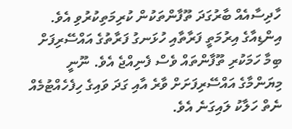ހާދިސާއެއް ބާރުގަދަ ތޫފާންތަކުން ކުރިމަތިކުރުވި އެވެ. އިންޑިއާގެ އިރުމަތީ ފަރާތާއި ހުޅަނގު ފަރާތުގެ އައްސޭރިފަށް ބިމާ ހަމަކުރި ތޫފާންތައް ވެސް ފެނިއްޖެ އެވެ. ނޫނީ މިޔަންމާގެ އައްސޭރިފަށަށް ވާރެ އާއި ގަދަ ވައިގެ ހިފެހެއްޓުމެއް ނެތް ހަލާކު ލައިގަނެ އެވެ.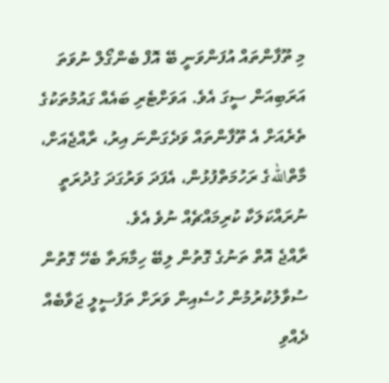މި ތޫފާންތައް އުފަންވަނީ ބޭ އޮފް ބެންގޯލް ނުވަތަ އަރަބިއަން ސީގަ އެވެ. އަވަށްޓެރި ބައެއް ގައުމުތަކުގެ ތެރެއަށް އެ ތޫފާންތައް ވަދެގަންނަ އިރު، ރާއްޖެއަށް، މާތްاللهގެ ރަހުމަތްފުޅުން، އެފަދަ ވަރުގަދަ ގުދުރަތީ ނުރައްކަލަކާ ކުރިމައްޗެއް ނުވެ އެވެ.
ރާއްޖެ އޮތް ތަނުގެ ގޮތުން ލިބޭ ހިމާޔަތާ ބެހޭ ގޮތުން ސުވާލުކުރުމުން ހުސެއިން ވަރަށް ތަފުސީލީ ޖަވާބެއް ދެއްވި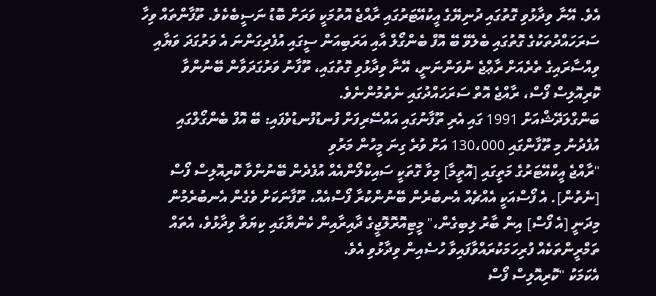އެވެ. އޭނާ ވިދާޅުވި ގޮތުގައި ދުނިޔޭގެ އީކުއޭޓަރުގައި ރާއްޖެ އޮތުމަކީ ވަރަށް ބޮޑު ނަސީބެކެވެ. ތޫފާންތައް ވިހާ ސަރަހައްދުތަކުގެ ގޮތުގައި ބެލެވޭ ބޭ އޮފް ބެންގޯލް އާއި އަރަބިއަން ސީގައި އުފެދިގަންނަ އެ ވަރުގަދަ ވަޔާއި ވިއްސާރައިގެ ތެރެއަށް ރާޢްޖެ ނުވަންނަނީ، އޭނާ ވިދާޅުވި ގޮތުގައި، ތޫފާނު ވަރުގަދަވާން ބޭނުންވާ ކޮރިއޮލިސް ފޯސް، ރާއްޖެ އޮތް ސަރަހައްދުގައި ނެތުމުންނެވެ.
ބަންގްލަދޭޝްއަށް 1991 ގައި އެރި ތޫފާނުގައި އައްސޭރިފަށް ފުނޑުފުނޑުވެފައި: ބޭ އޮފް ބެންގޯލްގައި އުފެދުނު މި ތޫފާންގައި 130،000 އަށް ވުރެ ގިނަ މީހުން މަރުވި
"ރާއްޖެ އީކްއޭޓަރުގެ މަތީގައި [އޮތީމާ] މިވާ ގޮތަކީ ސައިކްލޯންއެއް އުފެދެން ބޭނުންވާ ކޮރިއޮލިސް ފޯސް [ނެތުން]. އެ ފޯސްއަކީ އެއްޗެއް އެނބުރެން ބޭނުންކުރާ ފޯސްއެއް، ތޫފާނަކަށް ވެގެން އެނބުރެމުން މިދަނީ [އެ ފޯސް] އިން ބާރު ލިބިގެން،" މީޓިއޮރޮލޮޖީގެ ދާއިރާއިން ކެންޔާގައި ކިޔަވާ ވިދާޅުވެ، އެތައް ތަމްރީންތަކެއް ފުރިހަމަކުރައްވާފައިވާ ހުސެއިން ވިދާޅުވި އެވެ.
އެކަމަކު "ކޮރިއޮލިސް ފޯސް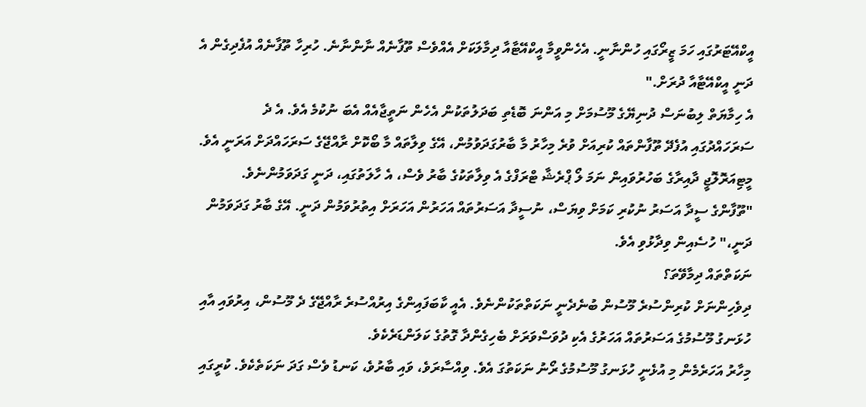އީކްއޭޓަރުގައި ހަމަ ޒީރޯގައި ހުންނާނީ. އެހެންވީމާ އީކްއޭޓާއާ ދިމާލަކަށް އެއްވެސް ތޫފާނެއް ނާންނާނެ. ހުރިހާ ތޫފާނެއް އުފެދިގެން އެ ދަނީ އީކްއޭޓާއާ ދުރަށް."
އެ ހިމާޔަތް ލިބުނަސް ދުނިޔޭގެ މޫސުމަށް މި އަންނަ ބޮޑެތި ބަދަލުތަކުން އެހެން ނަތީޖާއެއް އެބަ ނުކުމެ އެވެ. އެ ދެ ސަރަހައްދުގައި އުފެދޭ ތޫފާންތައް ކުރިއަށް ވުރެ މިހާރު މާ ބާރުގަދަވުމުން، އޭގެ ވިލާތައް މާ ބޯކޮށް ރާއްޖޭގެ ސަރަހައްދަށް އަރަނީ އެވެ. މީޓިއަރޮލޮޖީ ދާއިރާގެ ބަހުރުވައިން ނަމަ ލޯ ޕްރެޝާ ޓްރަފްގެ އެ ވިލާތަކުގެ ބާރު ވެސް، އެ ހާލަތުގައި، ދަނީ ގަދަވަމުންނެވެ.
"ތޫފާންގެ ސީދާ އަސަރު ނުކުރި ކަމަށް ވިޔަސް، ނުސީދާ އަސަރުތައް އަހަރުން އަހަރަށް އިތުރުވަމުން ދަނީ. އޭގެ ބާރު ގަދަވަމުން ދަނީ،" ހުސެއިން ވިދާޅުވި އެވެ.
ނަކަތްތައް ދިމާވޭތަ؟
ދިވެހިންނަށް ކުރިންސުރެ މޫސުން ބުނެދެނީ ނަކަތްތަކުންނެވެ. އެއީ ކާބަފައިންގެ އިރުއްސުރެ ރާއްޖޭގެ ދެ މޫސުން، އިރުވައި އާއި ހުޅަނގު މޫސުމުގެ އަސަރުތައް އަހަރުގެ އެކި ދުވަސްވަރަށް ބެހިގެންދާ ގޮތުގެ ކަލަންޑަރެކެވެ.
މިހާރު އަހަރެމެން މި އުޅެނީ ހުޅަނގު މޫސުމުގެ ރޯނު ނަކަތުގަ އެވެ. ވިއްސާރަވެ، ވައި ބާރުވެ، ކަނޑު ވެސް ގަދަ ނަކަތެކެވެ. ކުރީގައި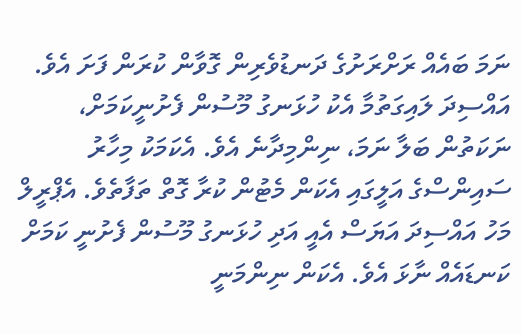ނަމަ ބައެއް ރަށްރަށުގެ ދަނޑުވެރިން ގޮވާން ކުރަން ފަށަ އެވެ.
އައްސިދަ ލައިގަތުމާ އެކު ހުޅަނގު މޫސުން ފެށުނީކަމަށް، ނަކަތުން ބަލާ ނަމަ، ނިންމިދާނެ އެވެ. އެކަމަކު މިހާރު ސައިންސްގެ އަލީގައި އެކަން މެޓުން ކުރާ ގޮތް ތަފާތެވެ. އެޕްރީލް މަހު އައްސިދަ އަޔަސް އެއީ އަދި ހުޅަނގު މޫސުން ފެށުނީ ކަމަށް ކަނޑައެއް ނާޅަ އެވެ. އެކަން ނިންމަނީ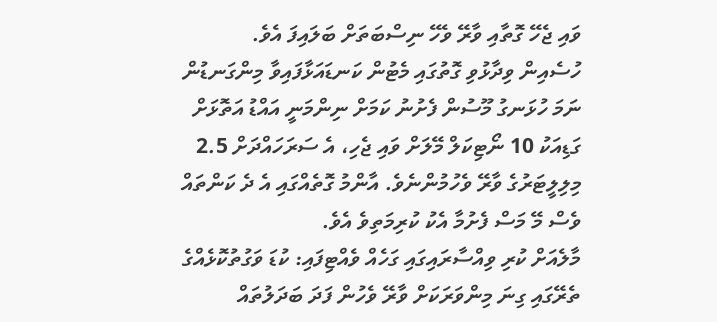ވައި ޖެހޭ ގޮތާއި ވާރޭ ވެހޭ ނިސްބަތަށް ބަލައިފަ އެވެ.
ހުސެއިން ވިދާޅުވި ގޮތުގައި މެޓުން ކަނޑައަޅާފައިވާ މިންގަނޑުން ނަމަ ހުޅަނގު މޫސުން ފެށުނު ކަމަށް ނިންމަނީ އައްޑު އަތޮޅަށް ގަޑިއަކު 10 ނޯޓިކަލް މޭލަށް ވައި ޖެހި، އެ ސަރަހައްދަށް 2.5 މިލިލީޓަރުގެ ވާރޭ ވެހުމުންނެވެ. އާންމު ގޮތެއްގައި އެ ދެ ކަންތައް ވެސް މޭ މަސް ފެށުމާ އެކު ކުރިމަތިވެ އެވެ.
މާލެއަށް ކުރި ވިއްސާރައިގައި ގަހެއް ވެއްޓިފައި: ކުޑަ ވަގުތުކޮޅެއްގެ ތެރޭގައި ގިނަ މިންވަރަކަށް ވާރޭ ވެހުން ފަދަ ބަދަލުތައް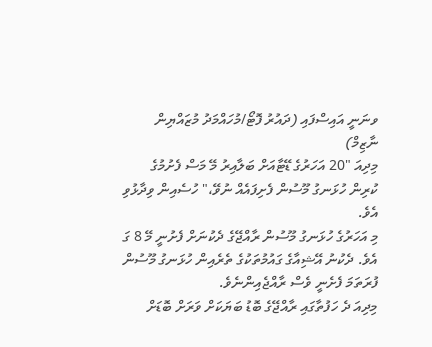ވނަނީ އައިސްފައި (ދައުރު ފޮޓޯ/މުހައްމަދު މުޒައްޔިން ނާޒިމް)
މިދިއަ "20 އަހަރުގެ ޑޭޓާއަށް ބަލާއިރު މޭ މަސް ފެށުމުގެ ކުރިން ހުޅަނގު މޫސުން ފެށިފައެއް ނުވޭ،" ހުސެއިން ވިދާޅުވި އެވެ.
މި އަހަރުގެ ހުޅަނގު މޫސުން ރާއްޖޭގެ ދެކުނަށް ފެށުނީ މޭ 8 ގަ އެވެ. ދެކުނު އޭޝިއާގެ ގައުމުތަކުގެ ތެރެއިން ހުޅަނގު މޫސުން ފުރަތަމަ ފެށެނީ ވެސް ރާއްޖެއިންނެވެ.
މިދިއަ ދެ ހަފުތާގައި ރާއްޖޭގެ ބޮޑު ބަޔަކަށް ވަރަށް ބޮޑަށް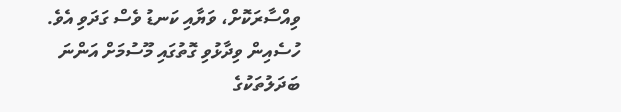ވިއްސާރަކޮށް، ވަޔާއި ކަނޑު ވެސް ގަދަވި އެވެ.
ހުސެއިން ވިދާޅުވި ގޮތުގައި މޫސުމަށް އަންނަ ބަދަލުތަކުގެ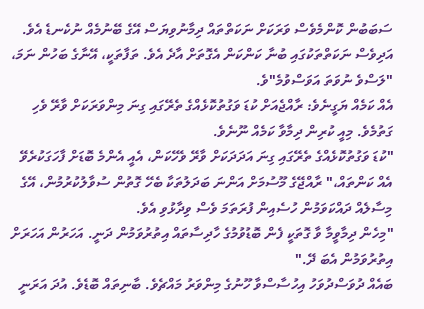ސަބަބުން ކޮންމެވެސް ވަރަކަށް ނަކަތްތައް ދިމާނުވިޔަސް އޭގެ ބޭނުމެއް ނުކެނޑެ އެވެ. އަދިވެސް ނަކަތްތަކުގައި ބުނާ ކަންކަން އެގޮތަށް އާދެ އެވެ. ތަފާތަކީ، އޭނާގެ ބަހުން ނަމަ، "ލަސްވެ ނުވަތަ އަވަސްވުމެ"ވެ.
އެއް ކަމެއް ޔަގީނެވެ: ރާއްޖެއަށް ކުޑަ ވަގުތުކޮޅެއްގެ ތެރޭގައި ގިނަ މިންވަރަކަށް ވާރޭ ވެހި ގަތުމެވެ. މިއީ ކުރިން ދިމާވާ ކަމެއް ނޫނެވެ.
"ކުޑަ ވަގުތުކޮޅެއްގެ ތެރޭގައި ގިނަ އަދަދަކަށް ވާރޭ ވެހޭކަން، އެއީ އެންމެ ބޮޑަށް ފާހަގަކުރެވޭ އެއް ކަންތައް،" ރާއްޖޭގެ މޫސުމަށް އަންނަ ބަދަލުތަކާ ބެހޭ ގޮތުން ސުވާލުކުރުމުން، އޭގެ މިސާލެއް ދައްކަވަމުން ހުސެއިން ފުރަތަމަ ވެސް ވިދާޅުވި އެވެ.
"މިހެން ދިމާވީމާ ވާ ގޮތަކީ ފެން ބޮޑުވުމުގެ ހާދިސާތައް އިތުރުވަމުން ދަނީ. އަހަރުން އަހަރަށް އިތުރުވަމުން އެބަ ދޭ."
ބައެއް ދުވަސްދުވަހު އިހުސާސްވާ ހޫނުގެ މިންވަރު މައްޗެވެ. ބާނިތައް ބޮޑެވެ. އުދަ އަރަނީ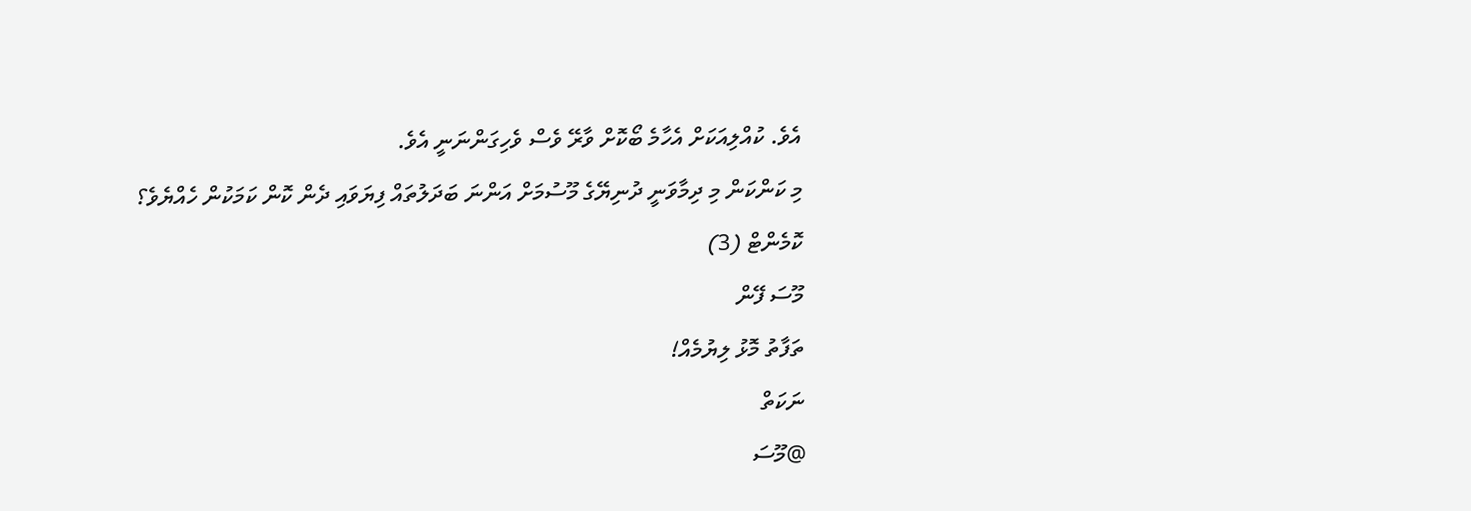އެވެ. ކުއްލިއަކަށް އެހާމެ ބޯކޮށް ވާރޭ ވެސް ވެހިގަންނަނީ އެވެ.
މި ކަންކަން މި ދިމާވަނީ ދުނިޔޭގެ މޫސުމަށް އަންނަ ބަދަލުތައް ފިޔަވައި ދެން ކޮން ކަމަކުން ހެއްޔެވެ؟
ކޮމެންޓް (3)
މޫސަ ފޭން
ތަފާތު މޮޅު ލިޔުމެއް!
ނަކަތް
@މޫސަ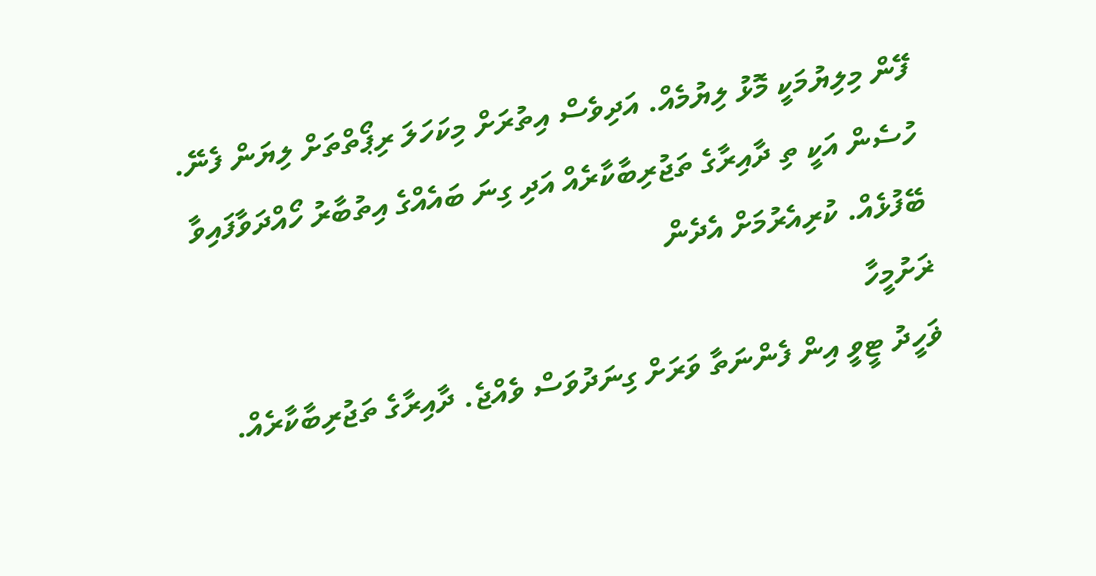ފޭން މިލިޔުމަކީ މޮޅު ލިޔުމެއް. އަދިވެސް އިތުރަށް މިކަހަލަ ރިޕޯތްތަށް ލިޔަން ފެނޭ. ހުސެން އަކީ ތި ދާއިރާގެ ތަޖުރިބާކާރެއް އަދި ގިނަ ބައެއްގެ އިތުބާރު ހޯއްދަވާފައިވާ ބޭފުޅެއް. ކުރިއެރުމަށް އެދެން
ޜަށުމީހާ
ޥަހީދު ޓީވީ އިން ފެންނަތާ ވަރަށް ގިނަދުވަސް ވެއްޖެ. ދާއިރާގެ ތަޖުރިބާކާރެއް.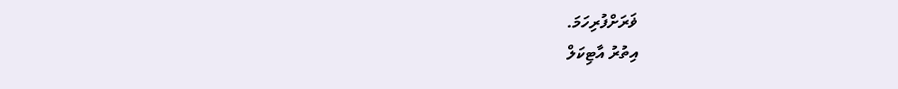ޥަރަށްފުރިހަމަ.
އިތުރު އާޓިކަލް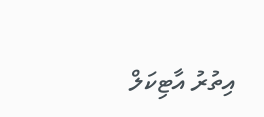އިތުރު އާޓިކަލް